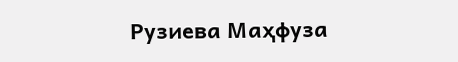Рузиева Маҳфуза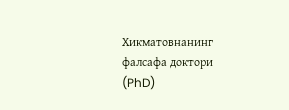Хикматовнанинг
фалсафа доктори (PhD)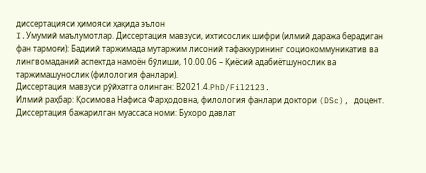диссертацияси ҳимояси ҳақида эълон
I.Умумий маълумотлар. Диссертация мавзуси, ихтисослик шифри (илмий даража берадиган фан тармоғи): Бадиий таржимада мутаржим лисоний тафаккурининг социокоммуникатив ва лингвомаданий аспектда намоён бўлиши, 10.00.06 – Қиёсий адабиётшунослик ва таржимашунослик (филология фанлари).
Диссертация мавзуси рўйхатга олинган: В2021.4.PhD/Fil2123.
Илмий раҳбар: Қосимова Нафиса Фарҳодовна, филология фанлари доктори (DSc), доцент.
Диссертация бажарилган муассаса номи: Бухоро давлат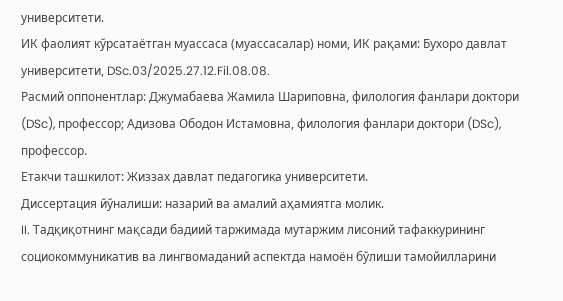университети.
ИК фаолият кўрсатаётган муассаса (муассасалар) номи, ИК рақами: Бухоро давлат университети, DSc.03/2025.27.12.Fil.08.08.
Расмий оппонентлар: Джумабаева Жамила Шариповна, филология фанлари доктори (DSc), профессор; Адизова Ободон Истамовна, филология фанлари доктори (DSc), профессор.
Етакчи ташкилот: Жиззах давлат педагогика университети.
Диссертация йўналиши: назарий ва амалий аҳамиятга молик.
II. Тадқиқотнинг мақсади бадиий таржимада мутаржим лисоний тафаккурининг социокоммуникатив ва лингвомаданий аспектда намоён бўлиши тамойилларини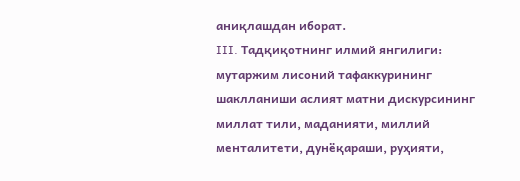аниқлашдан иборат.
III. Тадқиқотнинг илмий янгилиги:
мутаржим лисоний тафаккурининг шаклланиши аслият матни дискурсининг миллат тили, маданияти, миллий менталитети, дунёқараши, руҳияти,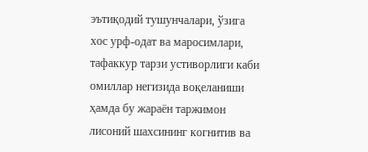эътиқодий тушунчалари, ўзига хос урф-одат ва маросимлари, тафаккур тарзи устиворлиги каби омиллар негизида воқеланиши ҳамда бу жараён таржимон лисоний шахсининг когнитив ва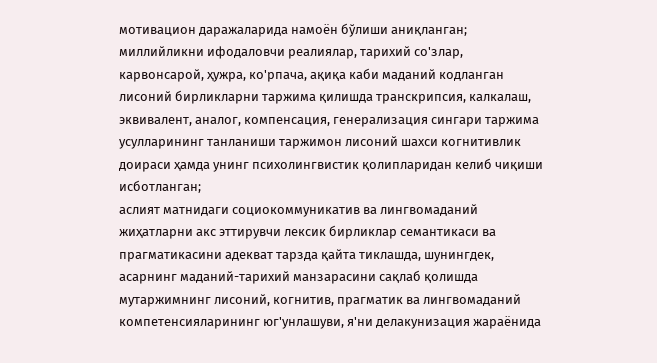мотивацион даражаларида намоён бўлиши аниқланган;
миллийликни ифодаловчи реалиялар, тарихий со'злар, карвонсарой, ҳужра, ко'рпача, ақиқа каби маданий кодланган лисоний бирликларни таржима қилишда транскрипсия, калкалаш, эквивалент, аналог, компенсация, генерализация сингари таржима усулларининг танланиши таржимон лисоний шахси когнитивлик доираси ҳамда унинг психолингвистик қолипларидан келиб чиқиши исботланган;
аслият матнидаги социокоммуникатив ва лингвомаданий жиҳатларни акс эттирувчи лексик бирликлар семантикаси ва прагматикасини адекват тарзда қайта тиклашда, шунингдек, асарнинг маданий-тарихий манзарасини сақлаб қолишда мутаржимнинг лисоний, когнитив, прагматик ва лингвомаданий компетенсияларининг юг'унлашуви, я'ни делакунизация жараёнида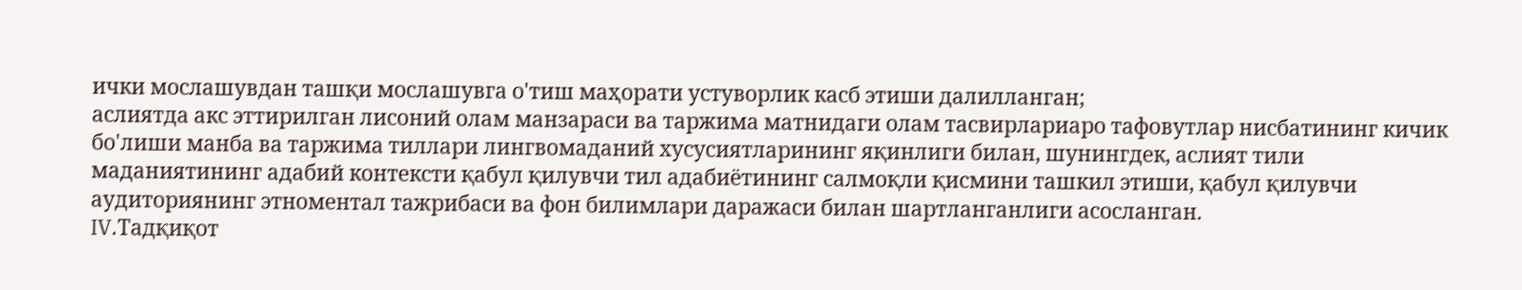ички мослашувдан ташқи мослашувга о'тиш маҳорати устуворлик касб этиши далилланган;
аслиятда акс эттирилган лисоний олам манзараси ва таржима матнидаги олам тасвирлариаро тафовутлар нисбатининг кичик бо'лиши манба ва таржима тиллари лингвомаданий хусусиятларининг яқинлиги билан, шунингдек, аслият тили маданиятининг адабий контексти қабул қилувчи тил адабиётининг салмоқли қисмини ташкил этиши, қабул қилувчи аудиториянинг этноментал тажрибаси ва фон билимлари даражаси билан шартланганлиги асосланган.
IV.Тадқиқот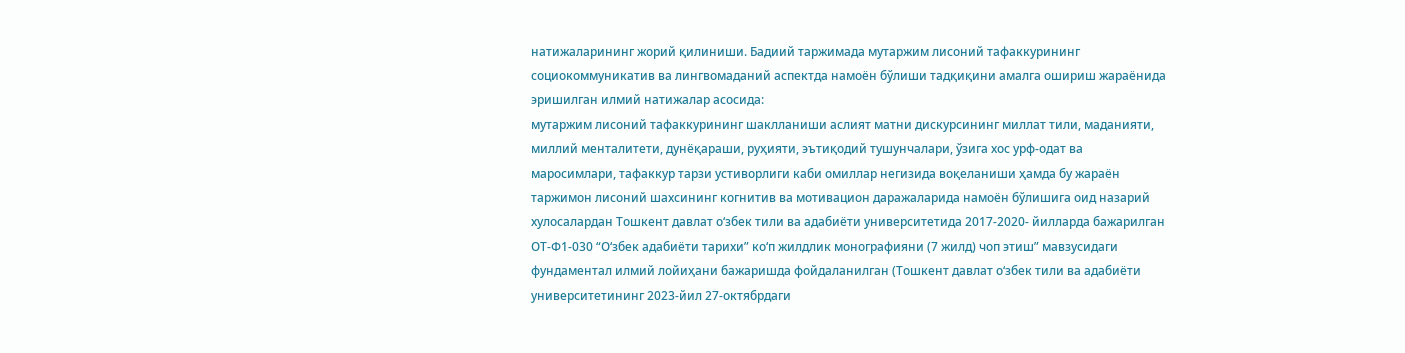натижаларининг жорий қилиниши. Бадиий таржимада мутаржим лисоний тафаккурининг социокоммуникатив ва лингвомаданий аспектда намоён бўлиши тадқиқини амалга ошириш жараёнида эришилган илмий натижалар асосида:
мутаржим лисоний тафаккурининг шаклланиши аслият матни дискурсининг миллат тили, маданияти, миллий менталитети, дунёқараши, руҳияти, эътиқодий тушунчалари, ўзига хос урф-одат ва маросимлари, тафаккур тарзи устиворлиги каби омиллар негизида воқеланиши ҳамда бу жараён таржимон лисоний шахсининг когнитив ва мотивацион даражаларида намоён бўлишига оид назарий хулосалардан Тошкент давлат оʻзбек тили ва адабиёти университетида 2017-2020- йилларда бажарилган ОТ-Ф1-030 “Оʻзбек адабиёти тарихи” коʻп жилдлик монографияни (7 жилд) чоп этиш” мавзусидаги фундаментал илмий лойиҳани бажаришда фойдаланилган (Тошкент давлат оʻзбек тили ва адабиёти университетининг 2023-йил 27-октябрдаги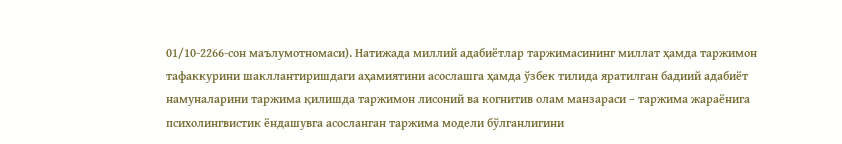01/10-2266-сон маълумотномаси). Натижада миллий адабиётлар таржимасининг миллат ҳамда таржимон тафаккурини шакллантиришдаги аҳамиятини асослашга ҳамда ўзбек тилида яратилган бадиий адабиёт намуналарини таржима қилишда таржимон лисоний ва когнитив олам манзараси – таржима жараёнига психолингвистик ёндашувга асосланган таржима модели бўлганлигини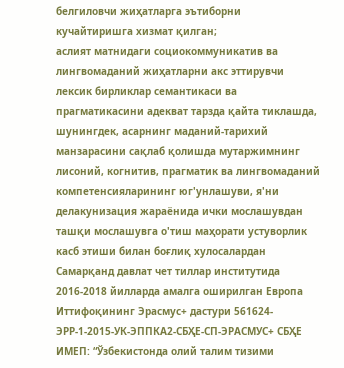белгиловчи жиҳатларга эътиборни кучайтиришга хизмат қилган;
аслият матнидаги социокоммуникатив ва лингвомаданий жиҳатларни акс эттирувчи лексик бирликлар семантикаси ва прагматикасини адекват тарзда қайта тиклашда, шунингдек, асарнинг маданий-тарихий манзарасини сақлаб қолишда мутаржимнинг лисоний, когнитив, прагматик ва лингвомаданий компетенсияларининг юг'унлашуви, я'ни делакунизация жараёнида ички мослашувдан ташқи мослашувга о'тиш маҳорати устуворлик касб этиши билан боғлиқ хулосалардан Самарқанд давлат чет тиллар институтида 2016-2018 йилларда амалга оширилган Европа Иттифоқининг Эрасмус+ дастури 561624-ЭРР-1-2015-УК-ЭППКА2-CБҲЕ-СП-ЭРАСМУС+ CБҲЕ ИМЕП: “Ўзбекистонда олий талим тизими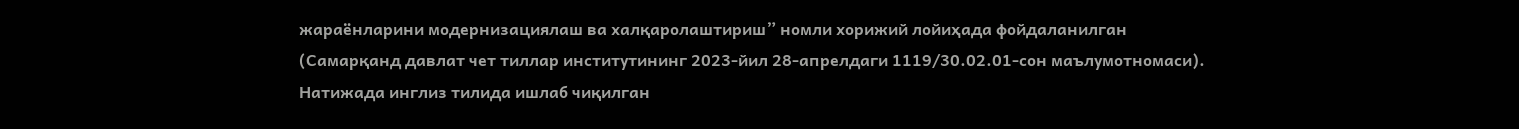жараёнларини модернизациялаш ва халқаролаштириш” номли хорижий лойиҳада фойдаланилган (Самарқанд давлат чет тиллар институтининг 2023-йил 28-апрелдаги 1119/30.02.01-сон маълумотномаси). Натижада инглиз тилида ишлаб чиқилган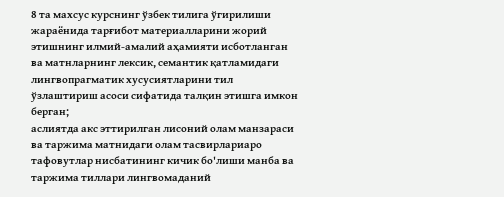8 та махсус курснинг ўзбек тилига ўгирилиши жараёнида тарғибот материалларини жорий этишнинг илмий-амалий аҳамияти исботланган ва матнларнинг лексик, семантик қатламидаги лингвопрагматик хусусиятларини тил ўзлаштириш асоси сифатида талқин этишга имкон берган;
аслиятда акс эттирилган лисоний олам манзараси ва таржима матнидаги олам тасвирлариаро тафовутлар нисбатининг кичик бо'лиши манба ва таржима тиллари лингвомаданий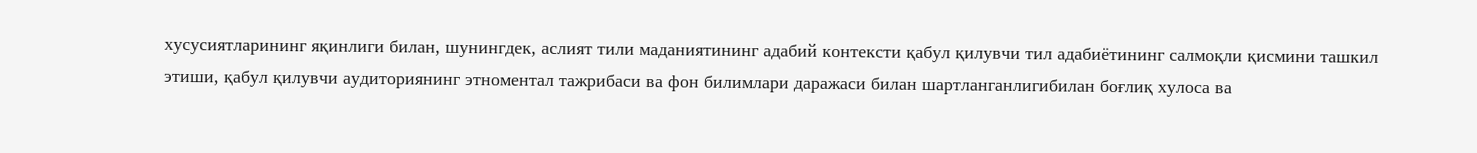хусусиятларининг яқинлиги билан, шунингдек, аслият тили маданиятининг адабий контексти қабул қилувчи тил адабиётининг салмоқли қисмини ташкил этиши, қабул қилувчи аудиториянинг этноментал тажрибаси ва фон билимлари даражаси билан шартланганлигибилан боғлиқ хулоса ва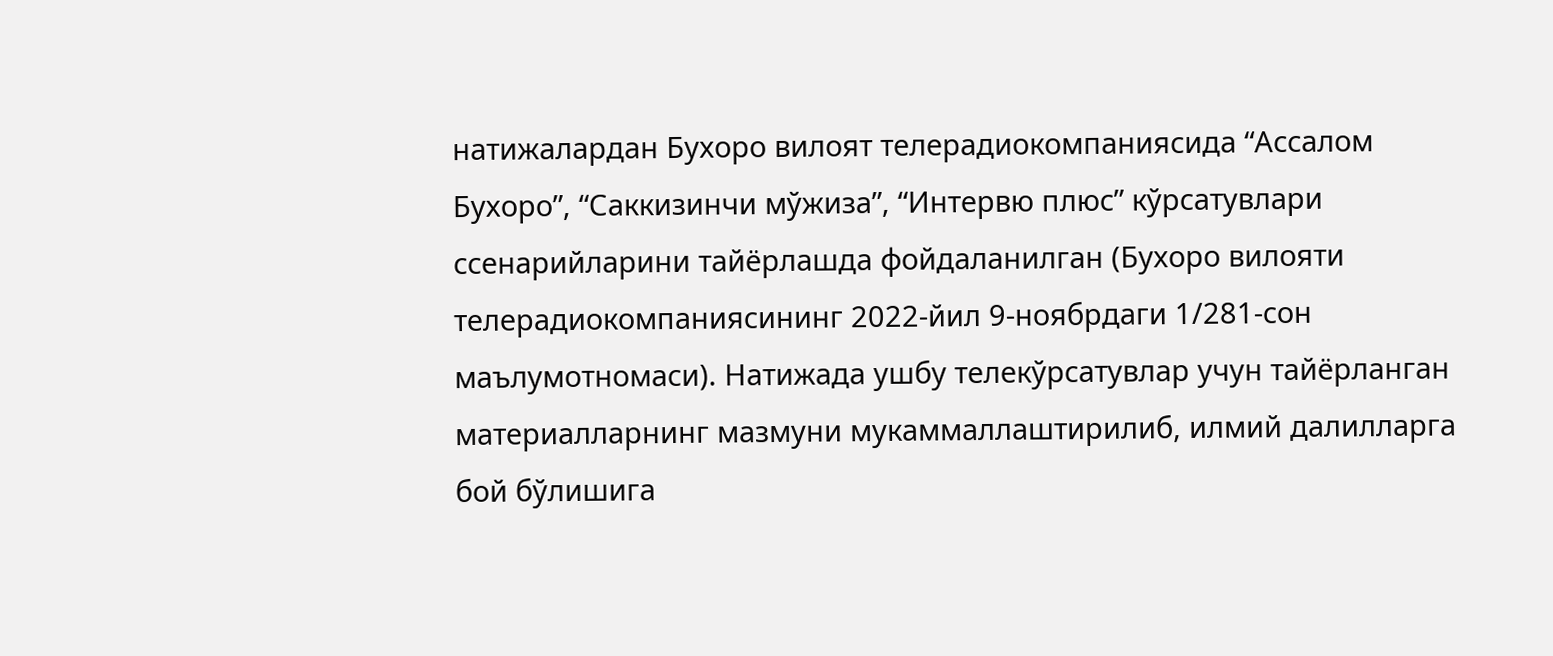натижалардан Бухоро вилоят телерадиокомпаниясида “Ассалом Бухоро”, “Саккизинчи мўжиза”, “Интервю плюс” кўрсатувлари ссенарийларини тайёрлашда фойдаланилган (Бухоро вилояти телерадиокомпаниясининг 2022-йил 9-ноябрдаги 1/281-сон маълумотномаси). Натижада ушбу телекўрсатувлар учун тайёрланган материалларнинг мазмуни мукаммаллаштирилиб, илмий далилларга бой бўлишига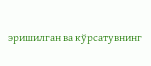эришилган ва кўрсатувнинг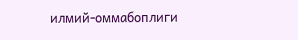илмий-оммабоплиги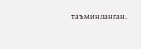таъминланган.